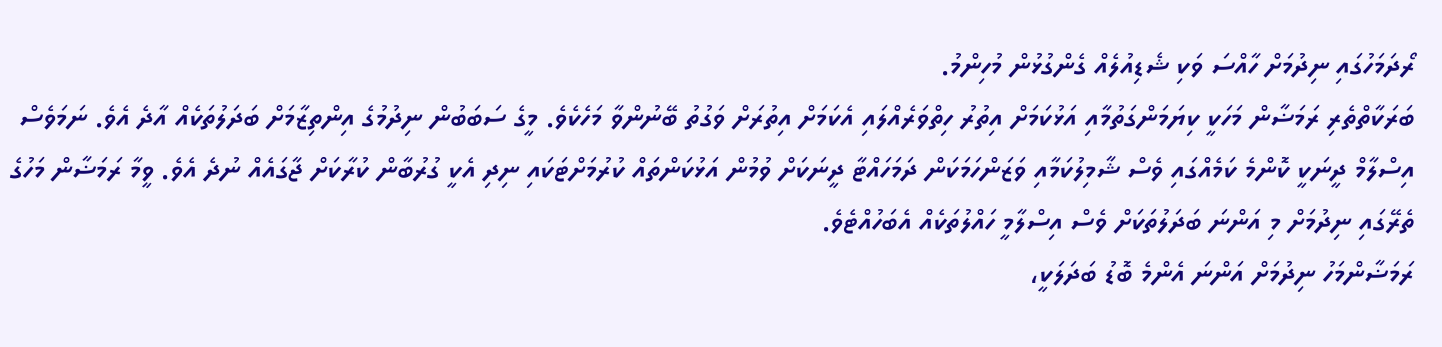ރޯދަމަހުގައި ނިދުމަށް ހާއްސަ ވަކި ޝެޑިއުލެއް ގެންގުޅުން މުހިންމު.
ބަރަކާތްތެރި ރަމަޟާން މަހަކީ ކިޔަމަންގަތުމާއި އަޅުކަމަށް އިތުރު ހިތްވަރެއްލައި އެކަމަށް އިތުރަށް ވަގުތު ބޭނުންވާ މަހެކެވެ. މީގެ ސަބަބުން ނިދުމުގެ އިންތިޒާމަށް ބަދަލުތަކެއް އާދެ އެވެ. ނަމަވެސް އިސްލާމް ދީނަކީ ކޮންމެ ކަމެއްގައި ވެސް ޝާމިލުކަމާއި ވަޒަންހަމަކަން ދަމަހައްޓާ ދީނަކަށް ވުމުން އަޅުކަންތައް ކުރުމަށްޓަކައި ނިދި އެކީ ގުރުބާން ކުރާކަށް ޖާގައެއް ނުދެ އެވެ. ވީމާ ރަމަޟާން މަހުގެ ތެރޭގައި ނިދުމަށް މި އަންނަ ބަދަލުތަކަށް ވެސް އިސްލާމީ ހައްލުތަކެއް އެބަހުއްޓެވެ.
ރަމަޟާންމަހު ނިދުމަށް އަންނަ އެންމެ ބޮޑު ބަދަލަކީ،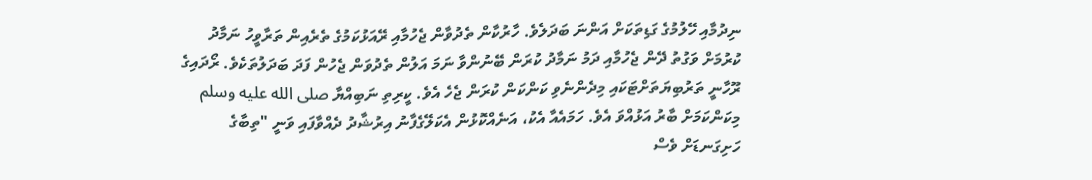ނިދުމާއި ހޭލުމުގެ ގަޑިތަކަށް އަންނަ ބަދަލެވެ. ހާރުކާން ތެދުވާން ޖެހުމާއި ރޭއަޅުކަމުގެ ތެރެއިން ތަރާވީހު ނަމާދު ކުރުމަށް ވަގުތު ދޭން ޖެހުމާއި ދަމު ނަމާދު ކުރަން ބޭނުންވާ ނަމަ އަލުން ތެދުވަން ޖެހުން ފަދަ ބަދަލުތަކެވެ. ރޯދައިގެ ރޫހާނީ ތަރުބިޔަތަށްޓަކައި މިދެންނެވި ކަންކަން ކުރަން ޖެހެ އެވެ. ކީރިތި ނަބިއްޔާ صلى الله عليه وسلم މިކަންކަމަށް ބާރު އަޅުއްވަ އެވެ. ހަމައެއާ އެކު، އަނެއްކޮޅުން އެކަލޭގެފާނު އިރުޝާދު ދެއްވާފައި ވަނީ "ތިބާގެ ހަށިގަނޑަށް ވެސް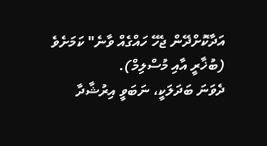އަދާކޮށްދޭން ޖެހޭ ހައްގެއް ވާނެ" ކަމަށެވެ (ބުޚާރީ އާއި މުސްލިމް).
ދެވަނަ ބަދަލަކީ، ނަބަވީ އިރުޝާދާ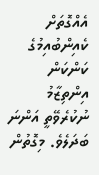އެއްގޮތަށް ކެއިންބުއިމުގެ ކަންކަން އިންތިޒާމު ނުކުރެވޭތީ އަންނަ ބަދަލެވެ. މިގޮތުން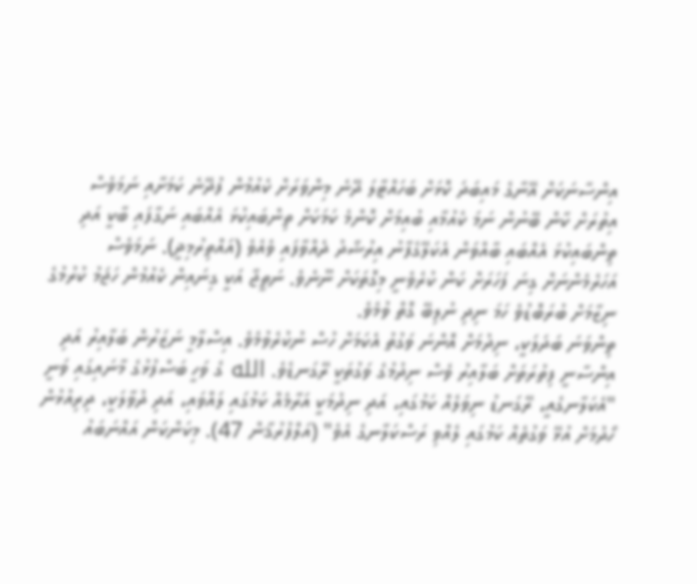އިންސާނަކަށް އޭނާގެ މައިބަދަ ކޮޅަށް ބަހައްޓާލަ ދޭނެ މިންވަރަށް ކެއުމުން ފުދޭނެ ކަމަށާއި ނަމަވެސް އިތުރަށް ކާން ބޭނުން ނަމަ ކެއުމާއި ބުއިމަށް ކޮންމެ ކަމަކަށް ތިންބައިކުޅަ އެއްބައި ނަގާފައި ބާކީ އަދި ތިންބައިކުޅަ އެއްބައި ބާއްވަން އެކަލޭގެފާނު އިރުޝާދު ދެއްވާފައި ވެއެވެ (އައްތިރުމިޛީ). ނަމަވެސް އަހަރެމެންނަށް ގިނަ ފަހަރަށް ކަން ކުރެވެނީ މިގޮތަކަށް ނޫނެވެ. ނަތީޖާ އަކީ ގިނައިން ކެއުމުން ހަޖަމު ކުރުމުގެ ނިޒާމަށް ބުރަބޮޑުވެ ހަމަ ނިދި ނުލިބޭ ގޮތް ވުމެވެ.
ތިންވަނަ ބަދަލަކީ، ނިދުމަށް އޮންނަ ވަގުތު އެކަމަށް ހުސް ނުކުރެވުމެވެ. އިސްލާމީ ނަޒަރުން ބަލާއިރު އަދި އިންސާނީ ފިތުރަތަށް ބަލާއިރު ވެސް ނިދުމުގެ ވަގުތަކީ ރޭގަނޑެވެ. الله ގެ ވަހީ ބަސްފުޅުގެ މާނައިގައި ވަނީ "އެކަލާނގެއީ، ރޭގަނޑު ނިވަލެއް ކަމުގައި، އަދި ނިދުމަކީ އަރާމެއް ކަމުގައި ލައްވައި، އަދި ދުވާލަކީ، ދިރިއުޅުން ހޯދުމަށް އުޅޭ ވަގުތެއް ކަމުގައި ލެއްވި ރަސްކަލާނގެ އެވެ" (އަލްފުރުޤާން 47). މިކަންކަން އައްނަބައު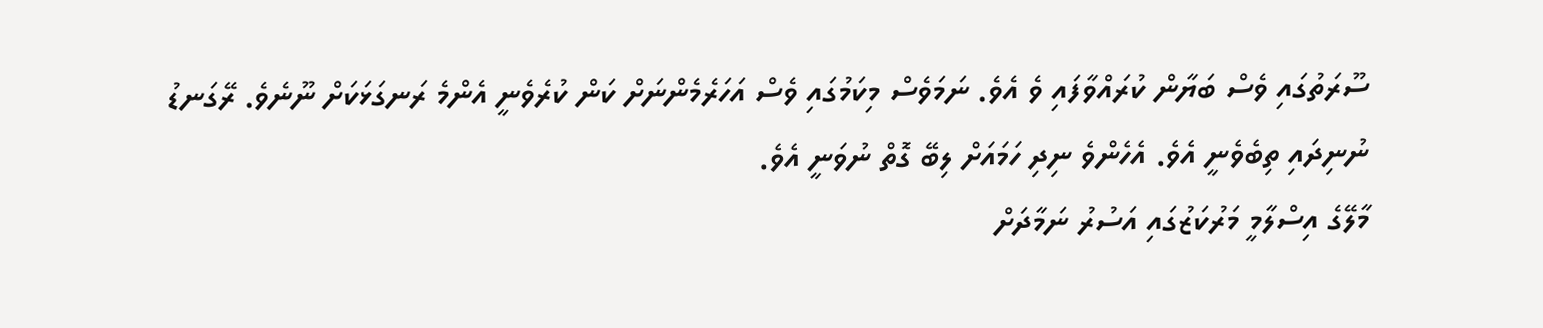ސޫރަތުގައި ވެސް ބަޔާން ކުރައްވާފައި ވެ އެވެ. ނަމަވެސް މިކަމުގައި ވެސް އަހަރެމެންނަށް ކަން ކުރެވެނީ އެންމެ ރަނގަޅަކަށް ނޫނެވެ. ރޭގަނޑު ނުނިދައި ތިބެވެނީ އެވެ. އެހެންވެ ނިދި ހަމައަށް ލިބޭ ގޮތް ނުވަނީ އެވެ.
މާލޭގެ އިސްލާމީ މަރުކަޒުގައި އަސުރު ނަމާދަށް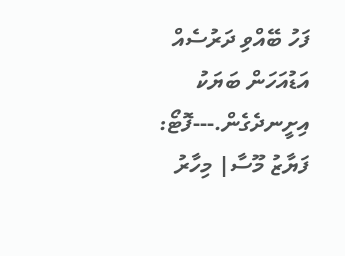ފަހު ބޭއްވި ދަރުސެއް އަޑުއަހަން ބަޔަކު އިށީނދެގެން.---ފޮޓޯ: ފަޔާޒު މޫސާ| މިހާރު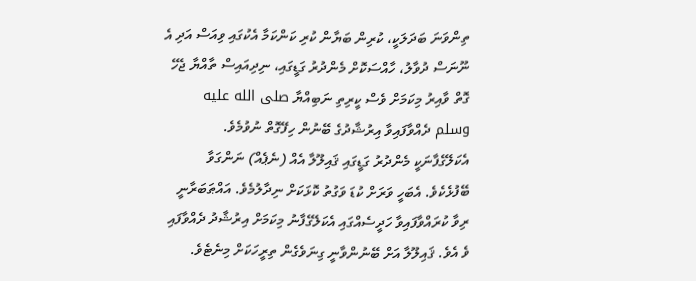ތިންވަނަ ބަދަލަކީ، ކުރިން ބަޔާން ކުރި ކަންކަމާ އެކުގައި ވިއަސް އަދި އެ ނޫނަސް ދުވާލު، ހާއްސަކޮށް މެންދުރު ގަޑީގައި، ނިދިއައިސް ތާއްޔާ ޖެހޭ ގޮތް ވާއިރު މިކަމަށް ވެސް ކީރިތި ނަބިއްޔާ صلى الله عليه وسلم ދެއްވާފައިވާ އިރުޝާދުގެ ބޭނުން ހިފޭގޮތް ނުވުމެވެ. އެކަލޭގެފާނަކީ މެންދުރު ގަޑީގައި ޤައިލޫލާ އެއް (ނެޕެއް) ނަންގަވާ ބޭފުޅެކެވެ. އެބަހީ ވަރަށް ކުޑަ ވަގުތު ކޮޅަކަށް ނިދާލުމެވެ. އައްޠަބަރާނީ ރިވާ ކުރައްވާފައިވާ ހަދީސެއްގައި އެކަލޭގެފާނު މިކަމަށް އިރުޝާދު ދެއްވާފައި ވެ އެވެ. ޤައިލޫލާ އަށް ބޭނުންވާނީ ގިނަވެގެން ތިރީހަކަށް މިނެޓެވެ.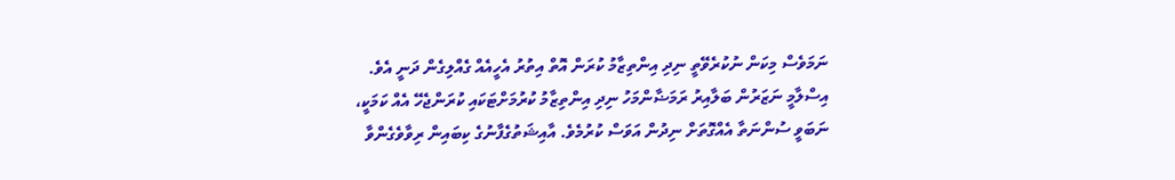ނަމަވެސް މިކަން ނުކުރެވޭތީ ނިދި އިންތިޒާމު ކުރަން އޮތް އިތުރު އެހީއެއް ގެއްލިގެން ދަނީ އެވެ.
އިސްލާމީ ނަޒަރުން ބަލާއިރު ރަމަޟާންމަހު ނިދި އިންތިޒާމު ކުރުމަށްޓަކައި ކުރަންޖެހޭ އެއް ކަމަކީ، ނަބަވީ ސުންނަތާ އެއްގޮތަށް ނިދުން އަވަސް ކުރުމެވެ. އާއިޝަތުގެފާނުގެ ކިބައިން ރިވާވެގެންވާ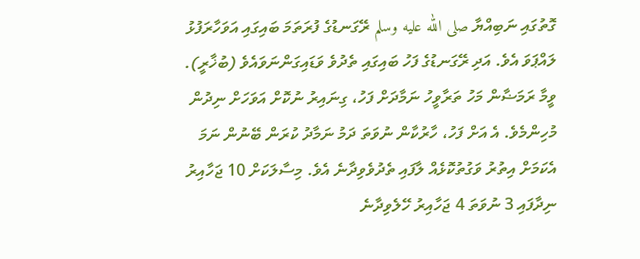ގޮތުގައި ނަބިއްޔާ صلى الله عليه وسلم ރޭގަނޑުގެ ފުރަތަމަ ބައިގައި އަވަހާރަފުޅު ލައްޕަވަ އެވެ. އަދި ރޭގަނޑުގެ ފަހު ބައިގައި ތެދުވެ ވަޑައިގަންނަވައެވެ (ބުޚާރީ). ވީމާ ރަމަޟާން މަހު ތަރާވީހު ނަމާދަށް ފަހު، ގިނައިރު ނުކޮށް އަވަހަށް ނިދުން މުހިންމެވެ. އެ އަށް ފަހު، ހާރުކާން ނުވަތަ ދަމު ނަމާދު ކުރަން ބޭނުން ނަމަ އެކަމަށް އިތުރު ވަގުތުކޮޅެއް ލާފައި ތެދުވެވިދާނެ އެވެ. މިސާލަކަށް 10 ޖަހާއިރު ނިދާފައި 3 ނުވަތަ 4 ޖަހާއިރު ހޭލެވިދާނެ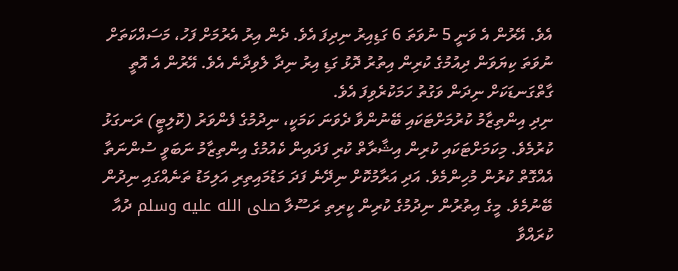އެވެ. އޭރުން އެ ވަނީ 5 ނުވަތަ 6 ގަޑިއިރު ނިދިފަ އެވެ. ދެން އިރު އެރުމަށް ފަހު، މަސައްކަތަށް ނުވަތަ ކިޔަވަން ދިއުމުގެ ކުރިން އިތުރު ދޮޅު ގަޑި އިރު ނިދާ ލެވިދާނެ އެވެ. އޭރުން އެ އޮތީ ގާތްގަނޑަކަށް ނިދަން ވަގުތު ހަމަކުރެވިފަ އެވެ.
ނިދި އިންތިޒާމު ކުރުމަށްޓަކައި ބޭނުންވާ ދެވަނަ ކަމަކީ، ނިދުމުގެ ފެންވަރު (ކޮލިޓީ) ރަނގަޅު ކުރުމެވެ. މިކަމަށްޓަކައި ކުރިން އިޝާރާތް ކުރި ފަދައިން ކެއުމުގެ އިންތިޒާމު ނަބަވީ ސުންނަތާ އެއްގޮތް ކުރުން މުހިންމެވެ. އަދި އަރާމުކޮށް ނިދޭނެ ފަދަ މަޑުމައިތިރި އަލިމަޑު ތަނެއްގައި ނިދުން ބޭނުމެވެ. މީގެ އިތުރުން ނިދުމުގެ ކުރިން ކީރިތި ރަސޫލާ صلى الله عليه وسلم ދުއާ ކުރައްވާ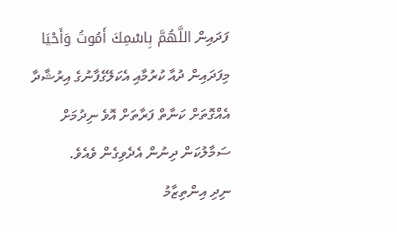ފަދައިން اللَّهُمَّ بِاسْمِكَ أَمُوتُ وَأَحْيَا މިފަދައިން ދުއާ ކުރުމާއި އެކަލޭގެފާނުގެ އިރުޝާދާ އެއްގޮތަށް ކަނާތް ފަރާތަށް އޮވެ ނިދުމަށް ސަމާލުކަން ދިނުން އެދެވިގެން ވެއެވެ.
ނިދި އިންތިޒާމު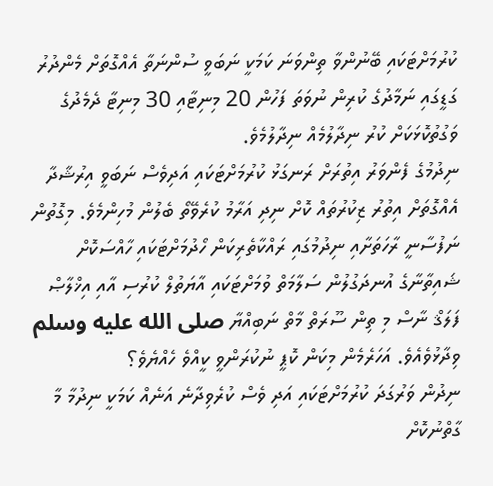ކުރުމަށްޓަކައި ބޭނުންވާ ތިންވަނަ ކަމަކީ ނަބަވީ ސުންނަތާ އެއްގޮތަށް މެންދުރު ގަޑީގައި ނަމާދުގެ ކުރިން ނުވަތަ ފަހުން 20 މިނިޓާއި 30 މިނިޓާ ދެމެދުގެ ވަގުތުކޮޅަކަށް ކުރު ނިދާލުމެއް ނިދާލުމެވެ.
ނިދުމުގެ ފެންވަރު އިތުރަށް ރަނގަޅު ކުރުމަށްޓަކައި އަދިވެސް ނަބަވީ އިރުޝާދާ އެއްގޮތަށް އިތުރު ޒިކުރުތައް ކޮށް ނިދި އަރާމު ކުރެވޭތޯ ބެލުން މުހިންމެވެ. މިގޮތުން ނަފުސާނީ ރާހަތަށާއި ނިދުމުގައި ރައްކާތެރިކަން ހޯދުމަށްޓަކައި ހާއްސަކޮށް ޝައިތާނާގެ އުނދަގުލުން ސަލާމަތް ވުމަށްޓަކައި އާޔަތުލް ކުރުސި އާއި އިޚްލާޞް ފަލަޤް ނާސް މި ތިން ސޫރަތް މާތް ނަބިއްޔާ صلى الله عليه وسلم ވިދާޅުވެއެވެ. އަހަރެމެން މިކަން ކޮޕީ ނުކުރަންވީ ކީއްވެ ހެއްޔެވެ؟
ނިދުން ވަރުގަދަ ކުރުމަށްޓަކައި އަދި ވެސް ކުރެވިދާނެ އަނެއް ކަމަކީ ނިދުމާ މާ ގާތްނުކޮށް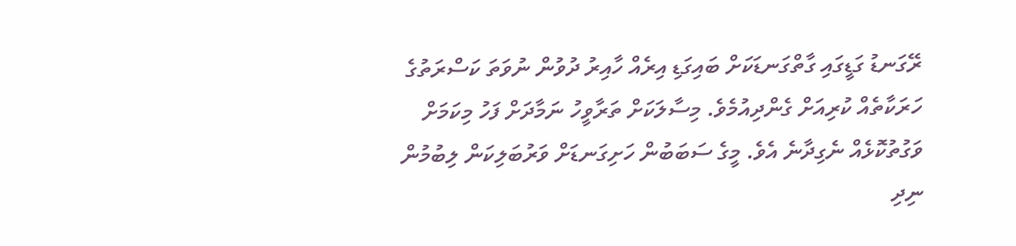ރޭގަނޑު ގަޑީގައި ގާތްގަނޑަކަށް ބައިގަޑި އިރެއް ހާއިރު ދުވުން ނުވަތަ ކަސްރަތުގެ ހަރަކާތެއް ކުރިއަށް ގެންދިއުމެވެ. މިސާލަކަށް ތަރާވީހު ނަމާދަށް ފަހު މިކަމަށް ވަގުތުކޮޅެއް ނެގިދާނެ އެވެ. މީގެ ސަބަބުން ހަށިގަނޑަށް ވަރުބަލިކަން ލިބުމުން ނިދި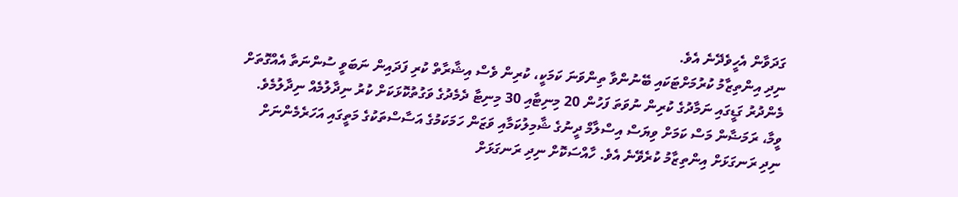ގަދަވާން އެހީވެދޭނެ އެވެ.
ނިދި އިންތިޒާމު ކުރުމަށްޓަކައި ބޭނުންވާ ތިންވަނަ ކަމަކީ، ކުރިން ވެސް އިޝާރާތް ކުރި ފަދައިން ނަބަވީ ސުންނަތާ އެއްގޮތަށް މެންދުރު ގަޑީގައި ނަމާދުގެ ކުރިން ނުވަތަ ފަހުން 20 މިނިޓާއި 30 މިނިޓާ ދެމެދުގެ ވަގުތުކޮޅަކަށް ކުރު ނިދާލުމެއް ނިދާލުމެވެ.
ވީމާ، ރަމަޟާން މަސް ކަމަށް ވިޔަސް އިސްލާމް ދީނުގެ ޝާމިލުކަމާއި ވަޒަން ހަމަކަމުގެ އަސާސްތަކުގެ މަތީގައި އަހަރެމެންނަށް ނިދި ރަނގަޅަށް އިންތިޒާމު ކުރެވޭނެ އެވެ. ހާއްސަކޮށް ނިދި ރަނގަޅަށް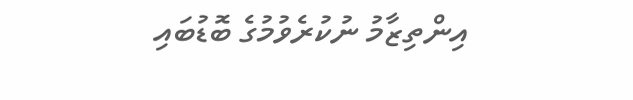އިންތިޒާމު ނުކުރެވުމުގެ ބޮޑުބައި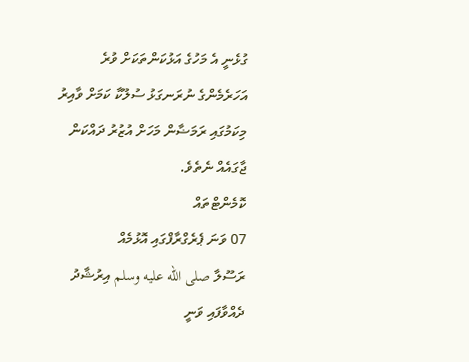ގުޅެނީ އެ މަހުގެ އަޅުކަންތަކަށް ވުރެ އަހަރެމެންގެ ނުރަނގަޅު ސުލޫކާ ކަމަށް ވާއިރު މިކަމުގައި ރަމަޟާން މަހަށް އުޒުރު ދައްކަން ޖާގައެއް ނެތެވެ.
ކޮމެންޓްތައް
07 ވަނަ ޕެރެގްރާފްގައި އޮޅުމެއް
ރަސޫލާ صلى الله عليه وسلم އިރުޝާދު ދެއްވާފައި ވަނީ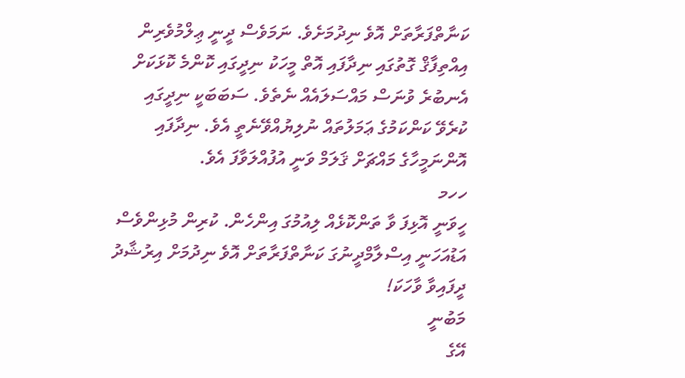ކަނާތްފަރާތަށް އޮވެ ނިދުމަށެވެ. ނަމަވެސް ދީނީ ޢިލްމުވެރިން އިއްތިފާޤް ގޮތުގައި ނިދާފައި އޮތް މީހަކު ނިދީގައި ކޮންމެ ކޮޅަކަށް އެނބުރެ ވުނަސް މައްސަލައެއް ނެތެވެ. ސަބަބަކީ ނިދީގައި ކުރެވޭ ކަންކަމުގެ ޢަމަލުތައް ނުލިޔުއްވޭނެތީ އެވެ. ނިދާފައި އޮންނަމީހާގެ މައްޗަށް ޤަލަމް ވަނީ އުފުއްލަވާފަ އެވެ.
ހހމ
ހީވަނީ އޮޅިފަ ވާ ތަންކޮޅެއް ލިއުމުގަ އިންހެން. ކުރިން މުޅިންވެސް އަޑުއަހަނީ އިސްލާމްދީނުގަ ކަނާތްފަރާތަށް އޮވެ ނިދުމަށް އިރުޝާދު ދީފައިވާ ވާހަކަ!
މަބުނީ
އޭގެ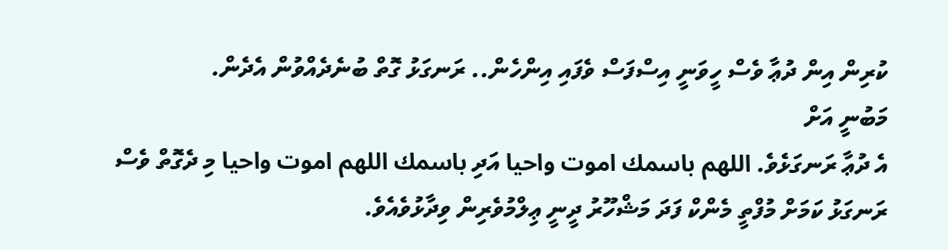ކުރިން އިން ދުޢާ ވެސް ހީވަނީ އިސްފަސް ވެފައި އިންހެން.. ރަނގަޅު ގޮތް ބުނެދެއްވުން އެދެން.
މަބުނީ އަށް
އެ ދުޢާ ރަނގަޅެވެ. اللهم باسمك اموت واحيا އަދި باسمك اللهم اموت واحيا މި ދެގޮތް ވެސް ރަނގަޅު ކަމަށް މުފްތީ މެންކް ފަދަ މަޝްހޫރު ދީނީ ޢިލްމުވެރިން ވިދާޅުވެއެވެ.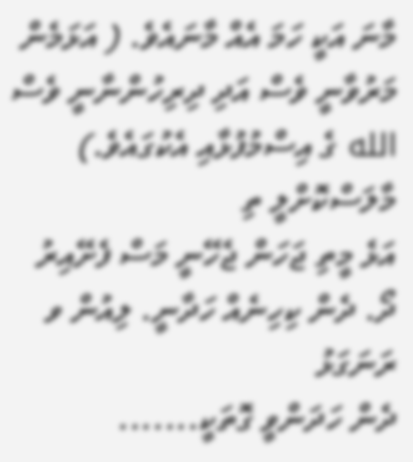މާނަ އަކީ ހަމަ އެއް މާނައެވެ. ( އަޅަމެން މަރުވާނީ ވެސް އަދި ދިރިހުންނާނީ ވެސް الله ގެ އިސްމުފުޅާއި އެކުގައެވެ.)
މާލަސްކޮށްލީ ތި
އަޅެ މީތި ޖަހަން ޖެހޭނީ މަސް ފެށޭއިރު ދޯ. ދެން ކިހިނެއް ހަދާނީ. ލިއުން ވ ރަނަގަޅު
ދެން ހަދަންވީ ގޮތަކީ.......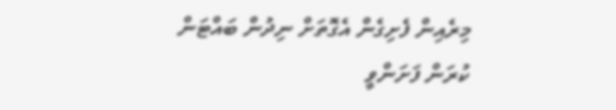މިރެއިން ފެށިގެން އެގޮތަށް ނިދުން ބައްޓަން ކުރަން ފަށަންވީ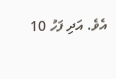އެވެ. އަދި ފަހު 10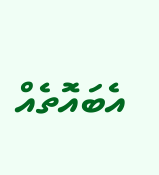އެބައޮތެއް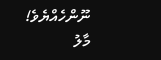ނޫންހެއްޔެވެ!
މާލު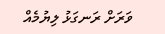ވަރަށް ރަނގަޅު ލިޔުމެއް